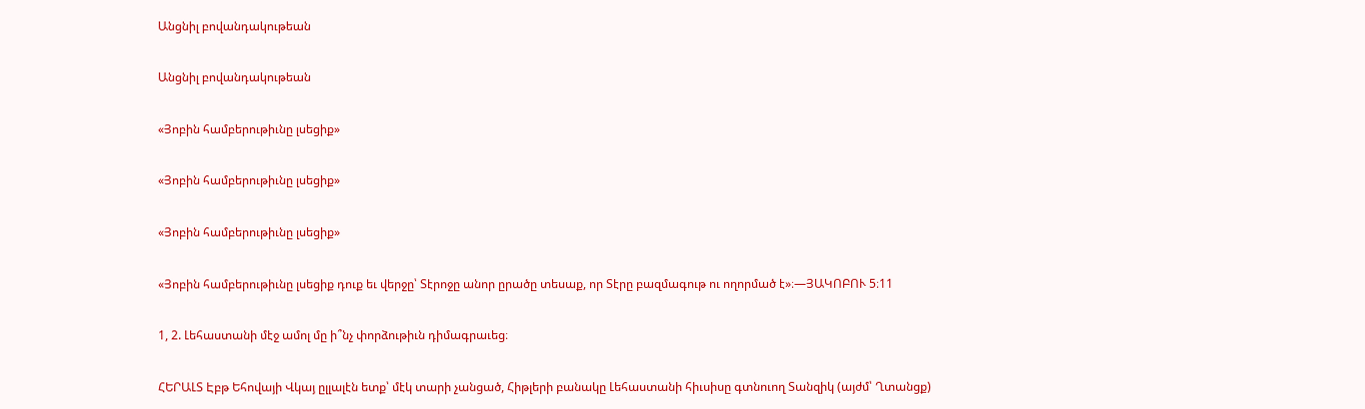Անցնիլ բովանդակութեան

Անցնիլ բովանդակութեան

«Յոբին համբերութիւնը լսեցիք»

«Յոբին համբերութիւնը լսեցիք»

«Յոբին համբերութիւնը լսեցիք»

«Յոբին համբերութիւնը լսեցիք դուք եւ վերջը՝ Տէրոջը անոր ըրածը տեսաք, որ Տէրը բազմագութ ու ողորմած է»։—ՅԱԿՈԲՈՒ 5։11

1, 2. Լեհաստանի մէջ ամոլ մը ի՞նչ փորձութիւն դիմագրաւեց։

ՀԵՐԱԼՏ Էբթ Եհովայի Վկայ ըլլալէն ետք՝ մէկ տարի չանցած, Հիթլերի բանակը Լեհաստանի հիւսիսը գտնուող Տանզիկ (այժմ՝ Ղտանցք)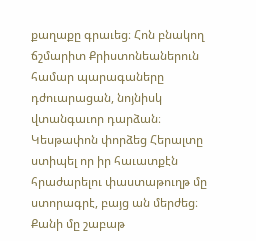քաղաքը գրաւեց։ Հոն բնակող ճշմարիտ Քրիստոնեաներուն համար պարագաները դժուարացան, նոյնիսկ վտանգաւոր դարձան։ Կեսթափոն փորձեց Հերալտը ստիպել որ իր հաւատքէն հրաժարելու փաստաթուղթ մը ստորագրէ, բայց ան մերժեց։ Քանի մը շաբաթ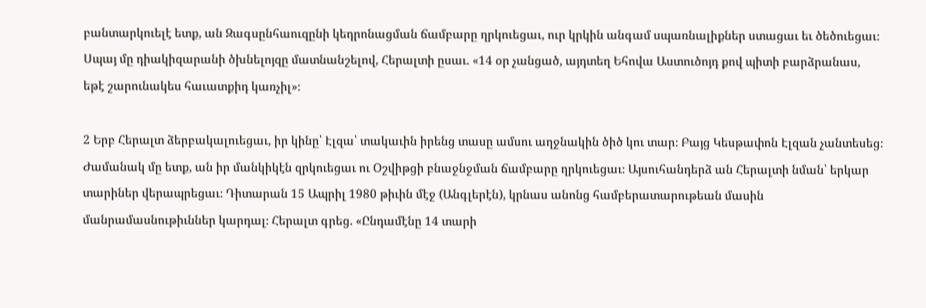բանտարկուելէ ետք, ան Զագսընհաուզընի կեդրոնացման ճամբարը ղրկուեցաւ, ուր կրկին անգամ սպառնալիքներ ստացաւ եւ ծեծուեցաւ։ Սպայ մը դիակիզարանի ծխնելոյզը մատնանշելով, Հերալտի ըսաւ. «14 օր չանցած, այդտեղ Եհովա Աստուծոյդ քով պիտի բարձրանաս, եթէ շարունակես հաւատքիդ կառչիլ»։

2 Երբ Հերալտ ձերբակալուեցաւ, իր կինը՝ Էլզա՝ տակաւին իրենց տասը ամսու աղջնակին ծիծ կու տար։ Բայց Կեսթափոն Էլզան չանտեսեց։ Ժամանակ մը ետք, ան իր մանկիկէն զրկուեցաւ ու Օշվիթցի բնաջնջման ճամբարը ղրկուեցաւ։ Այսուհանդերձ ան Հերալտի նման՝ երկար տարիներ վերապրեցաւ։ Դիտարան 15 Ապրիլ 1980 թիւին մէջ (Անգլերէն), կրնաս անոնց համբերատարութեան մասին մանրամասնութիւններ կարդալ։ Հերալտ գրեց. «Ընդամէնը 14 տարի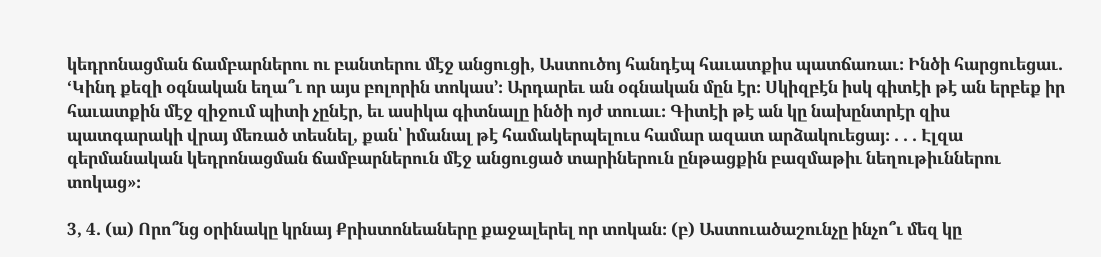կեդրոնացման ճամբարներու ու բանտերու մէջ անցուցի, Աստուծոյ հանդէպ հաւատքիս պատճառաւ։ Ինծի հարցուեցաւ. ‘Կինդ քեզի օգնական եղա՞ւ որ այս բոլորին տոկաս’։ Արդարեւ ան օգնական մըն էր։ Սկիզբէն իսկ գիտէի թէ ան երբեք իր հաւատքին մէջ զիջում պիտի չընէր, եւ ասիկա գիտնալը ինծի ոյժ տուաւ։ Գիտէի թէ ան կը նախընտրէր զիս պատգարակի վրայ մեռած տեսնել, քան՝ իմանալ թէ համակերպելուս համար ազատ արձակուեցայ։ . . . Էլզա գերմանական կեդրոնացման ճամբարներուն մէջ անցուցած տարիներուն ընթացքին բազմաթիւ նեղութիւններու տոկաց»։

3, 4. (ա) Որո՞նց օրինակը կրնայ Քրիստոնեաները քաջալերել որ տոկան։ (բ) Աստուածաշունչը ինչո՞ւ մեզ կը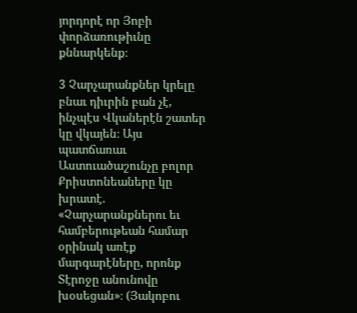յորդորէ որ Յոբի փորձառութիւնը քննարկենք։

3 Չարչարանքներ կրելը բնաւ դիւրին բան չէ, ինչպէս Վկաներէն շատեր կը վկայեն։ Այս պատճառաւ Աստուածաշունչը բոլոր Քրիստոնեաները կը խրատէ. «Չարչարանքներու եւ համբերութեան համար օրինակ առէք մարգարէները, որոնք Տէրոջը անունովը խօսեցան»։ (Յակոբու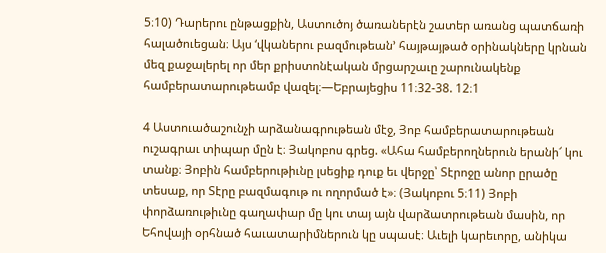5։10) Դարերու ընթացքին, Աստուծոյ ծառաներէն շատեր առանց պատճառի հալածուեցան։ Այս ‘վկաներու բազմութեան’ հայթայթած օրինակները կրնան մեզ քաջալերել որ մեր քրիստոնէական մրցարշաւը շարունակենք համբերատարութեամբ վազել։—Եբրայեցիս 11։32-38. 12։1

4 Աստուածաշունչի արձանագրութեան մէջ, Յոբ համբերատարութեան ուշագրաւ տիպար մըն է։ Յակոբոս գրեց. «Ահա համբերողներուն երանի՜ կու տանք։ Յոբին համբերութիւնը լսեցիք դուք եւ վերջը՝ Տէրոջը անոր ըրածը տեսաք, որ Տէրը բազմագութ ու ողորմած է»։ (Յակոբու 5։11) Յոբի փորձառութիւնը գաղափար մը կու տայ այն վարձատրութեան մասին, որ Եհովայի օրհնած հաւատարիմներուն կը սպասէ։ Աւելի կարեւորը, անիկա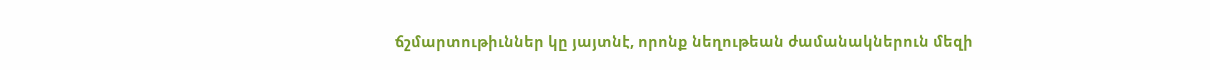ճշմարտութիւններ կը յայտնէ, որոնք նեղութեան ժամանակներուն մեզի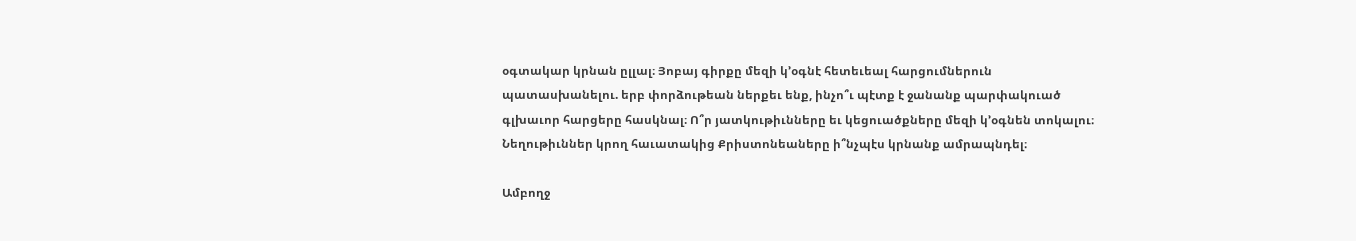օգտակար կրնան ըլլալ։ Յոբայ գիրքը մեզի կ’օգնէ հետեւեալ հարցումներուն պատասխանելու. երբ փորձութեան ներքեւ ենք, ինչո՞ւ պէտք է ջանանք պարփակուած գլխաւոր հարցերը հասկնալ։ Ո՞ր յատկութիւնները եւ կեցուածքները մեզի կ’օգնեն տոկալու։ Նեղութիւններ կրող հաւատակից Քրիստոնեաները ի՞նչպէս կրնանք ամրապնդել։

Ամբողջ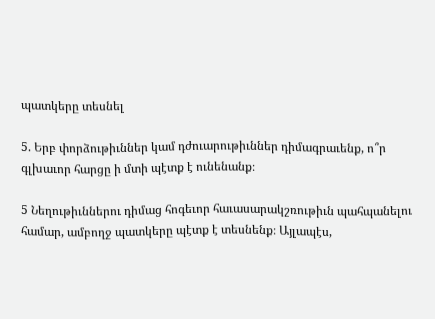պատկերը տեսնել

5. Երբ փորձութիւններ կամ դժուարութիւններ դիմագրաւենք, ո՞ր գլխաւոր հարցը ի մտի պէտք է ունենանք։

5 Նեղութիւններու դիմաց հոգեւոր հաւասարակշռութիւն պահպանելու համար, ամբողջ պատկերը պէտք է տեսնենք։ Այլապէս,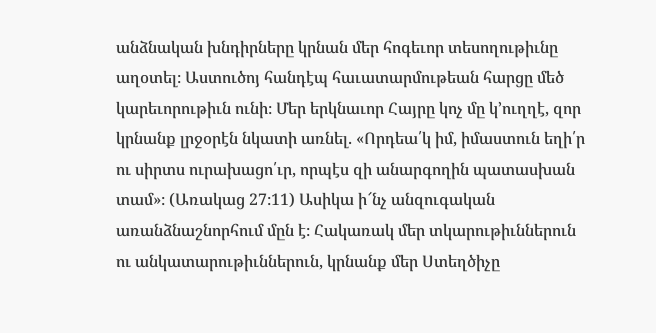անձնական խնդիրները կրնան մեր հոգեւոր տեսողութիւնը աղօտել։ Աստուծոյ հանդէպ հաւատարմութեան հարցը մեծ կարեւորութիւն ունի։ Մեր երկնաւոր Հայրը կոչ մը կ’ուղղէ, զոր կրնանք լրջօրէն նկատի առնել. «Որդեա՛կ իմ, իմաստուն եղի՛ր ու սիրտս ուրախացո՛ւր, որպէս զի անարգողին պատասխան տամ»։ (Առակաց 27։11) Ասիկա ի՜նչ անզուգական առանձնաշնորհում մըն է։ Հակառակ մեր տկարութիւններուն ու անկատարութիւններուն, կրնանք մեր Ստեղծիչը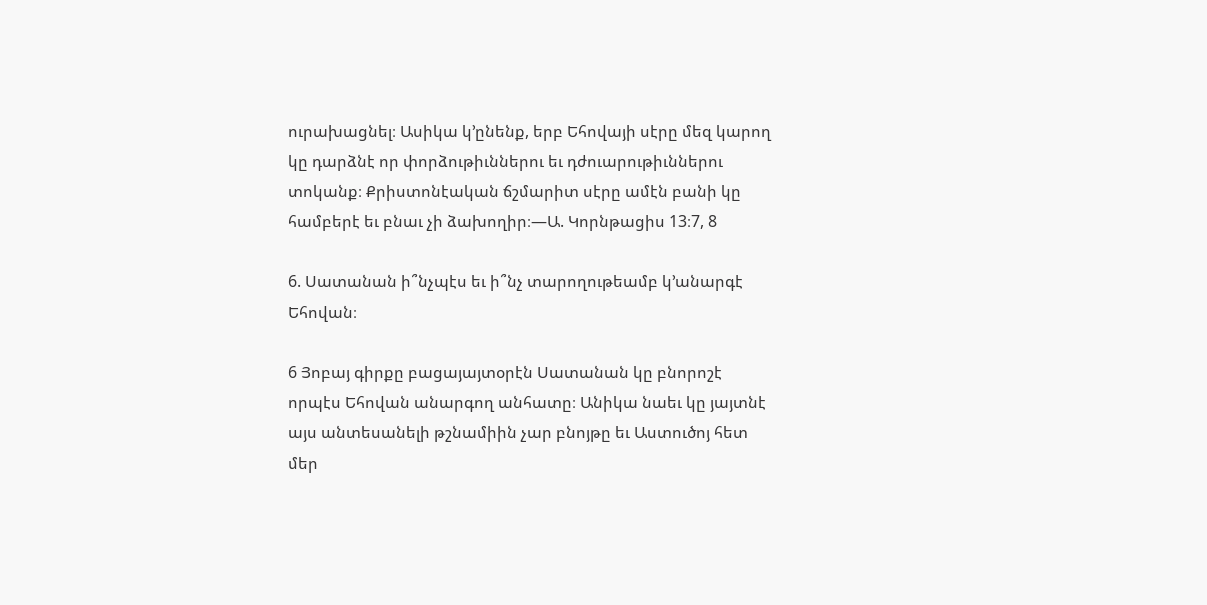ուրախացնել։ Ասիկա կ’ընենք, երբ Եհովայի սէրը մեզ կարող կը դարձնէ որ փորձութիւններու եւ դժուարութիւններու տոկանք։ Քրիստոնէական ճշմարիտ սէրը ամէն բանի կը համբերէ եւ բնաւ չի ձախողիր։—Ա. Կորնթացիս 13։7, 8

6. Սատանան ի՞նչպէս եւ ի՞նչ տարողութեամբ կ’անարգէ Եհովան։

6 Յոբայ գիրքը բացայայտօրէն Սատանան կը բնորոշէ որպէս Եհովան անարգող անհատը։ Անիկա նաեւ կը յայտնէ այս անտեսանելի թշնամիին չար բնոյթը եւ Աստուծոյ հետ մեր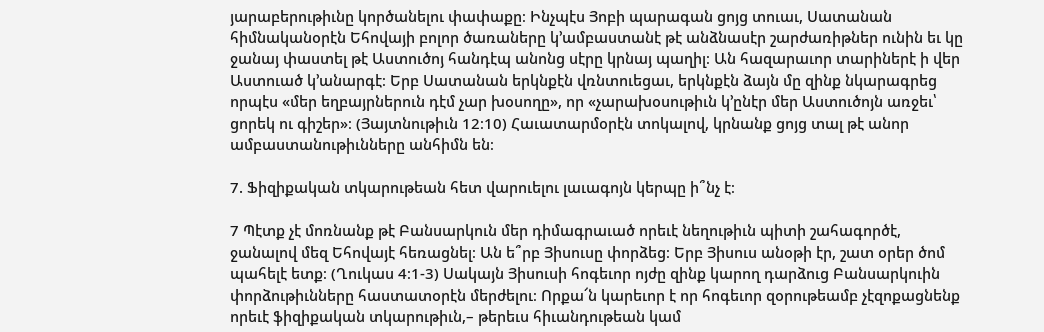յարաբերութիւնը կործանելու փափաքը։ Ինչպէս Յոբի պարագան ցոյց տուաւ, Սատանան հիմնականօրէն Եհովայի բոլոր ծառաները կ’ամբաստանէ թէ անձնասէր շարժառիթներ ունին եւ կը ջանայ փաստել թէ Աստուծոյ հանդէպ անոնց սէրը կրնայ պաղիլ։ Ան հազարաւոր տարիներէ ի վեր Աստուած կ’անարգէ։ Երբ Սատանան երկնքէն վռնտուեցաւ, երկնքէն ձայն մը զինք նկարագրեց որպէս «մեր եղբայրներուն դէմ չար խօսողը», որ «չարախօսութիւն կ’ընէր մեր Աստուծոյն առջեւ՝ ցորեկ ու գիշեր»։ (Յայտնութիւն 12։10) Հաւատարմօրէն տոկալով, կրնանք ցոյց տալ թէ անոր ամբաստանութիւնները անհիմն են։

7. Ֆիզիքական տկարութեան հետ վարուելու լաւագոյն կերպը ի՞նչ է։

7 Պէտք չէ մոռնանք թէ Բանսարկուն մեր դիմագրաւած որեւէ նեղութիւն պիտի շահագործէ, ջանալով մեզ Եհովայէ հեռացնել։ Ան ե՞րբ Յիսուսը փորձեց։ Երբ Յիսուս անօթի էր, շատ օրեր ծոմ պահելէ ետք։ (Ղուկաս 4։1-3) Սակայն Յիսուսի հոգեւոր ոյժը զինք կարող դարձուց Բանսարկուին փորձութիւնները հաստատօրէն մերժելու։ Որքա՜ն կարեւոր է որ հոգեւոր զօրութեամբ չէզոքացնենք որեւէ ֆիզիքական տկարութիւն,– թերեւս հիւանդութեան կամ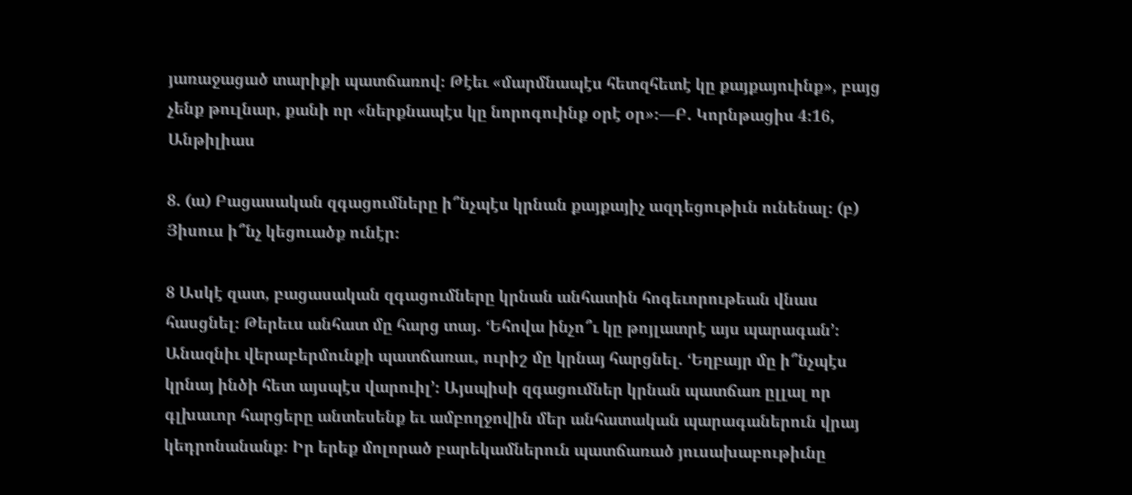յառաջացած տարիքի պատճառով։ Թէեւ «մարմնապէս հետզհետէ կը քայքայուինք», բայց չենք թուլնար, քանի որ «ներքնապէս կը նորոգուինք օրէ օր»։—Բ. Կորնթացիս 4։16, Անթիլիաս

8. (ա) Բացասական զգացումները ի՞նչպէս կրնան քայքայիչ ազդեցութիւն ունենալ։ (բ) Յիսուս ի՞նչ կեցուածք ունէր։

8 Ասկէ զատ, բացասական զգացումները կրնան անհատին հոգեւորութեան վնաս հասցնել։ Թերեւս անհատ մը հարց տայ. ‘Եհովա ինչո՞ւ կը թոյլատրէ այս պարագան’։ Անազնիւ վերաբերմունքի պատճառաւ, ուրիշ մը կրնայ հարցնել. ‘Եղբայր մը ի՞նչպէս կրնայ ինծի հետ այսպէս վարուիլ’։ Այսպիսի զգացումներ կրնան պատճառ ըլլալ որ գլխաւոր հարցերը անտեսենք եւ ամբողջովին մեր անհատական պարագաներուն վրայ կեդրոնանանք։ Իր երեք մոլորած բարեկամներուն պատճառած յուսախաբութիւնը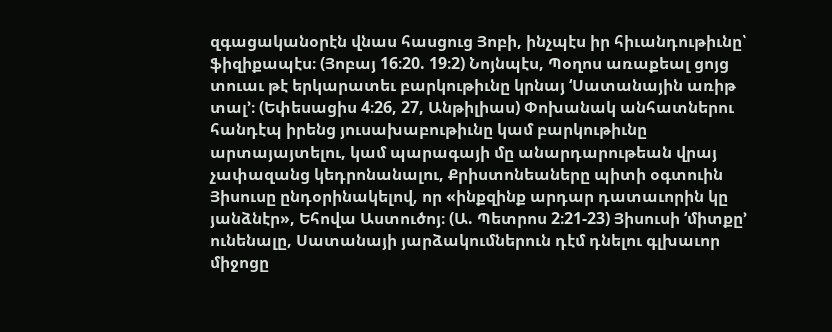զգացականօրէն վնաս հասցուց Յոբի, ինչպէս իր հիւանդութիւնը՝ ֆիզիքապէս։ (Յոբայ 16։20. 19։2) Նոյնպէս, Պօղոս առաքեալ ցոյց տուաւ թէ երկարատեւ բարկութիւնը կրնայ ‘Սատանային առիթ տալ’։ (Եփեսացիս 4։26, 27, Անթիլիաս) Փոխանակ անհատներու հանդէպ իրենց յուսախաբութիւնը կամ բարկութիւնը արտայայտելու, կամ պարագայի մը անարդարութեան վրայ չափազանց կեդրոնանալու, Քրիստոնեաները պիտի օգտուին Յիսուսը ընդօրինակելով, որ «ինքզինք արդար դատաւորին կը յանձնէր», Եհովա Աստուծոյ։ (Ա. Պետրոս 2։21-23) Յիսուսի ‘միտքը’ ունենալը, Սատանայի յարձակումներուն դէմ դնելու գլխաւոր միջոցը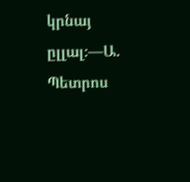կրնայ ըլլալ։—Ա. Պետրոս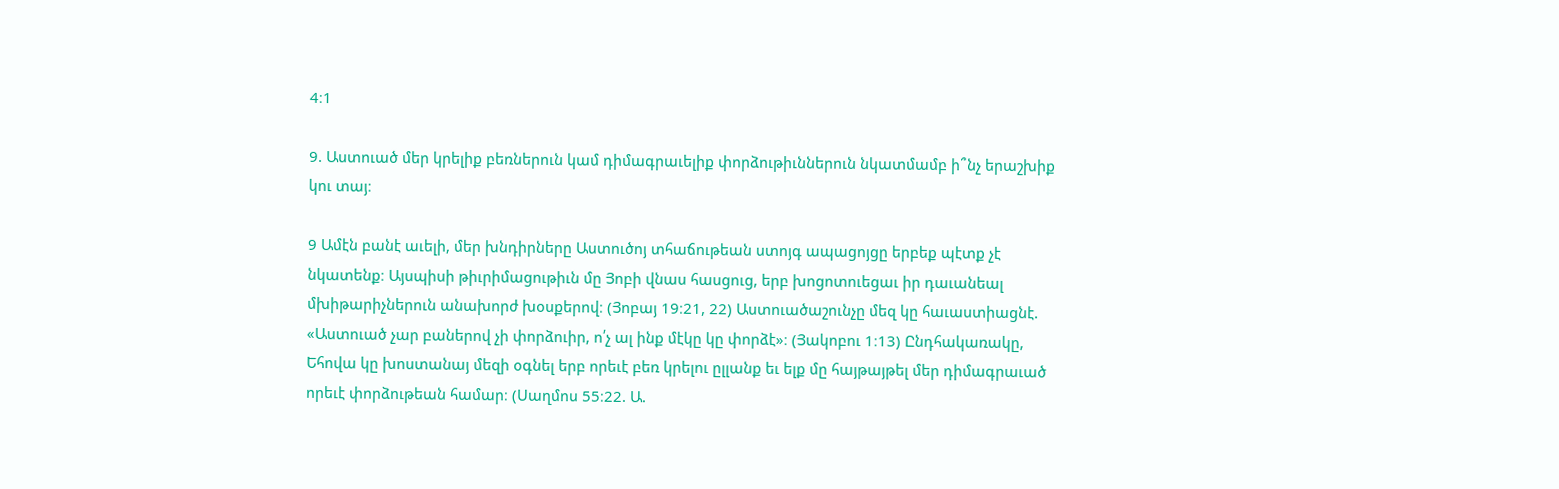4։1

9. Աստուած մեր կրելիք բեռներուն կամ դիմագրաւելիք փորձութիւններուն նկատմամբ ի՞նչ երաշխիք կու տայ։

9 Ամէն բանէ աւելի, մեր խնդիրները Աստուծոյ տհաճութեան ստոյգ ապացոյցը երբեք պէտք չէ նկատենք։ Այսպիսի թիւրիմացութիւն մը Յոբի վնաս հասցուց, երբ խոցոտուեցաւ իր դաւանեալ մխիթարիչներուն անախորժ խօսքերով։ (Յոբայ 19։21, 22) Աստուածաշունչը մեզ կը հաւաստիացնէ. «Աստուած չար բաներով չի փորձուիր, ո՛չ ալ ինք մէկը կը փորձէ»։ (Յակոբու 1։13) Ընդհակառակը, Եհովա կը խոստանայ մեզի օգնել երբ որեւէ բեռ կրելու ըլլանք եւ ելք մը հայթայթել մեր դիմագրաւած որեւէ փորձութեան համար։ (Սաղմոս 55։22. Ա.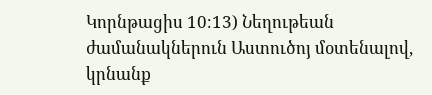Կորնթացիս 10։13) Նեղութեան ժամանակներուն Աստուծոյ մօտենալով, կրնանք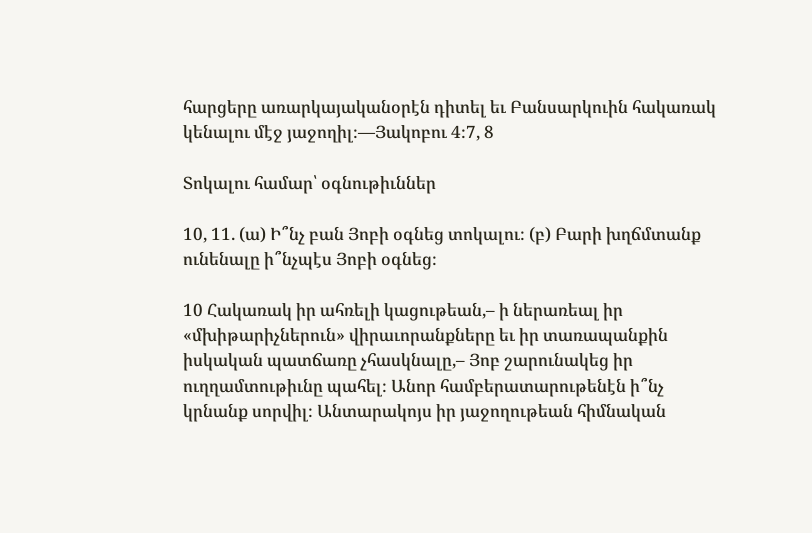հարցերը առարկայականօրէն դիտել եւ Բանսարկուին հակառակ կենալու մէջ յաջողիլ։—Յակոբու 4։7, 8

Տոկալու համար՝ օգնութիւններ

10, 11. (ա) Ի՞նչ բան Յոբի օգնեց տոկալու։ (բ) Բարի խղճմտանք ունենալը ի՞նչպէս Յոբի օգնեց։

10 Հակառակ իր ահռելի կացութեան,– ի ներառեալ իր «մխիթարիչներուն» վիրաւորանքները եւ իր տառապանքին իսկական պատճառը չհասկնալը,– Յոբ շարունակեց իր ուղղամտութիւնը պահել։ Անոր համբերատարութենէն ի՞նչ կրնանք սորվիլ։ Անտարակոյս իր յաջողութեան հիմնական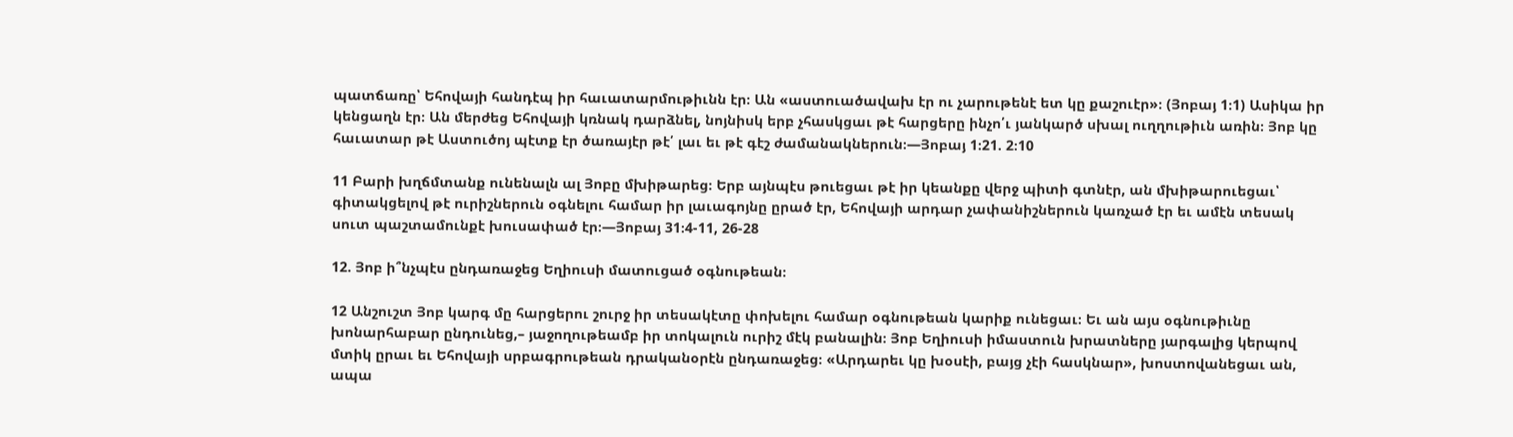պատճառը՝ Եհովայի հանդէպ իր հաւատարմութիւնն էր։ Ան «աստուածավախ էր ու չարութենէ ետ կը քաշուէր»։ (Յոբայ 1։1) Ասիկա իր կենցաղն էր։ Ան մերժեց Եհովայի կռնակ դարձնել, նոյնիսկ երբ չհասկցաւ թէ հարցերը ինչո՛ւ յանկարծ սխալ ուղղութիւն առին։ Յոբ կը հաւատար թէ Աստուծոյ պէտք էր ծառայէր թէ՛ լաւ եւ թէ գէշ ժամանակներուն։—Յոբայ 1։21. 2։10

11 Բարի խղճմտանք ունենալն ալ Յոբը մխիթարեց։ Երբ այնպէս թուեցաւ թէ իր կեանքը վերջ պիտի գտնէր, ան մխիթարուեցաւ՝ գիտակցելով թէ ուրիշներուն օգնելու համար իր լաւագոյնը ըրած էր, Եհովայի արդար չափանիշներուն կառչած էր եւ ամէն տեսակ սուտ պաշտամունքէ խուսափած էր։—Յոբայ 31։4-11, 26-28

12. Յոբ ի՞նչպէս ընդառաջեց Եղիուսի մատուցած օգնութեան։

12 Անշուշտ Յոբ կարգ մը հարցերու շուրջ իր տեսակէտը փոխելու համար օգնութեան կարիք ունեցաւ։ Եւ ան այս օգնութիւնը խոնարհաբար ընդունեց,– յաջողութեամբ իր տոկալուն ուրիշ մէկ բանալին։ Յոբ Եղիուսի իմաստուն խրատները յարգալից կերպով մտիկ ըրաւ եւ Եհովայի սրբագրութեան դրականօրէն ընդառաջեց։ «Արդարեւ կը խօսէի, բայց չէի հասկնար», խոստովանեցաւ ան, ապա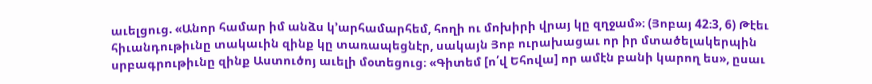աւելցուց. «Անոր համար իմ անձս կ’արհամարհեմ, հողի ու մոխիրի վրայ կը զղջամ»։ (Յոբայ 42։3, 6) Թէեւ հիւանդութիւնը տակաւին զինք կը տառապեցնէր, սակայն Յոբ ուրախացաւ որ իր մտածելակերպին սրբագրութիւնը զինք Աստուծոյ աւելի մօտեցուց։ «Գիտեմ [ո՛վ Եհովա] որ ամէն բանի կարող ես», ըսաւ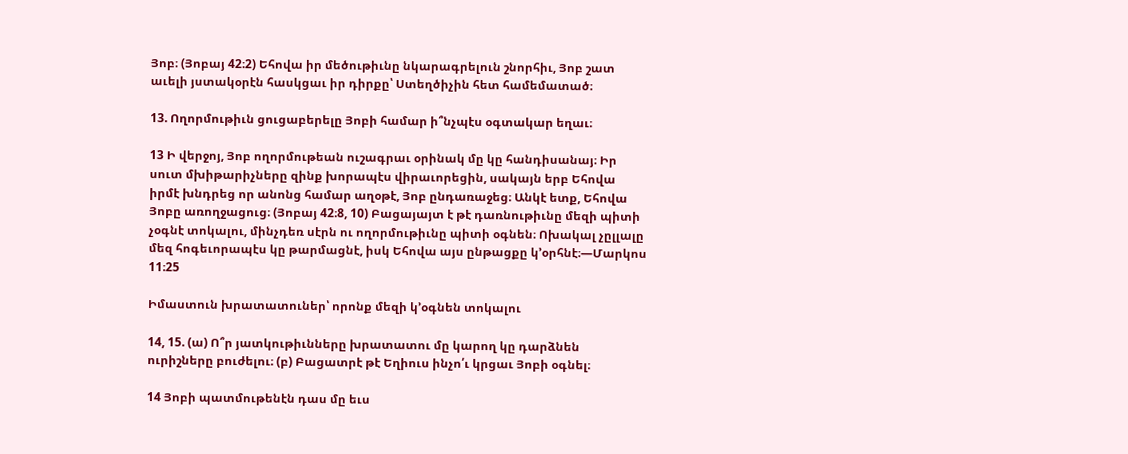Յոբ։ (Յոբայ 42։2) Եհովա իր մեծութիւնը նկարագրելուն շնորհիւ, Յոբ շատ աւելի յստակօրէն հասկցաւ իր դիրքը՝ Ստեղծիչին հետ համեմատած։

13. Ողորմութիւն ցուցաբերելը Յոբի համար ի՞նչպէս օգտակար եղաւ։

13 Ի վերջոյ, Յոբ ողորմութեան ուշագրաւ օրինակ մը կը հանդիսանայ։ Իր սուտ մխիթարիչները զինք խորապէս վիրաւորեցին, սակայն երբ Եհովա իրմէ խնդրեց որ անոնց համար աղօթէ, Յոբ ընդառաջեց։ Անկէ ետք, Եհովա Յոբը առողջացուց։ (Յոբայ 42։8, 10) Բացայայտ է թէ դառնութիւնը մեզի պիտի չօգնէ տոկալու, մինչդեռ սէրն ու ողորմութիւնը պիտի օգնեն։ Ոխակալ չըլլալը մեզ հոգեւորապէս կը թարմացնէ, իսկ Եհովա այս ընթացքը կ’օրհնէ։—Մարկոս 11։25

Իմաստուն խրատատուներ՝ որոնք մեզի կ’օգնեն տոկալու

14, 15. (ա) Ո՞ր յատկութիւնները խրատատու մը կարող կը դարձնեն ուրիշները բուժելու։ (բ) Բացատրէ թէ Եղիուս ինչո՛ւ կրցաւ Յոբի օգնել։

14 Յոբի պատմութենէն դաս մը եւս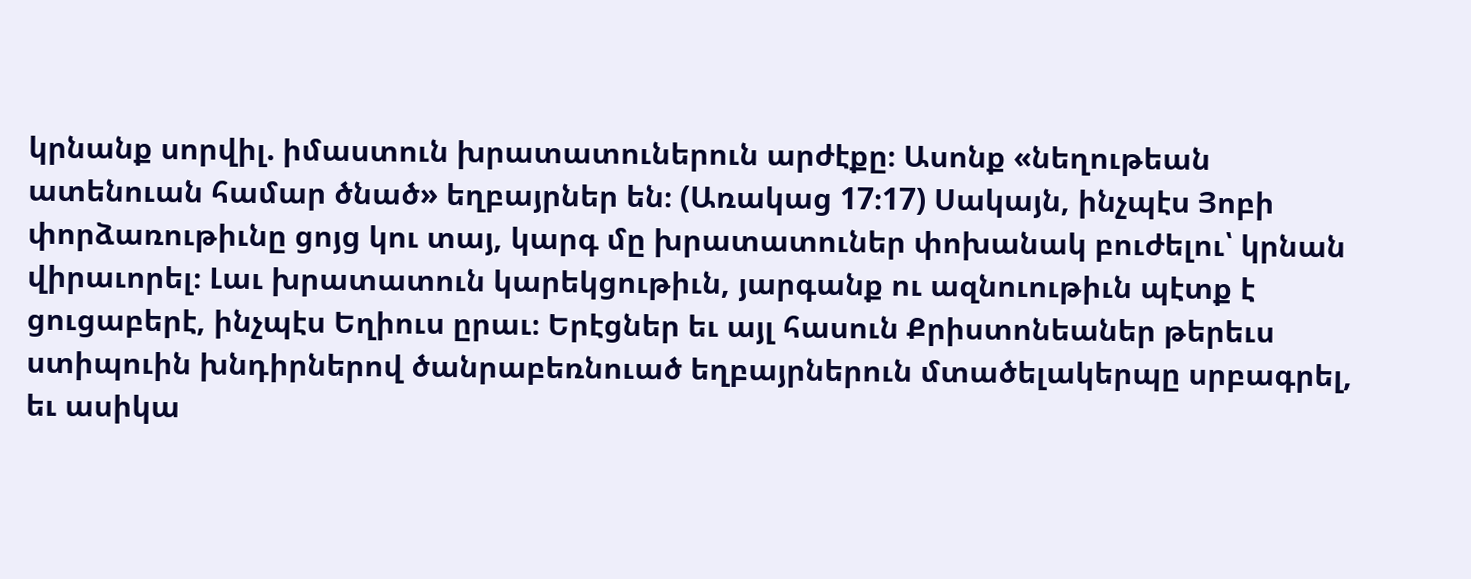կրնանք սորվիլ. իմաստուն խրատատուներուն արժէքը։ Ասոնք «նեղութեան ատենուան համար ծնած» եղբայրներ են։ (Առակաց 17։17) Սակայն, ինչպէս Յոբի փորձառութիւնը ցոյց կու տայ, կարգ մը խրատատուներ փոխանակ բուժելու՝ կրնան վիրաւորել։ Լաւ խրատատուն կարեկցութիւն, յարգանք ու ազնուութիւն պէտք է ցուցաբերէ, ինչպէս Եղիուս ըրաւ։ Երէցներ եւ այլ հասուն Քրիստոնեաներ թերեւս ստիպուին խնդիրներով ծանրաբեռնուած եղբայրներուն մտածելակերպը սրբագրել, եւ ասիկա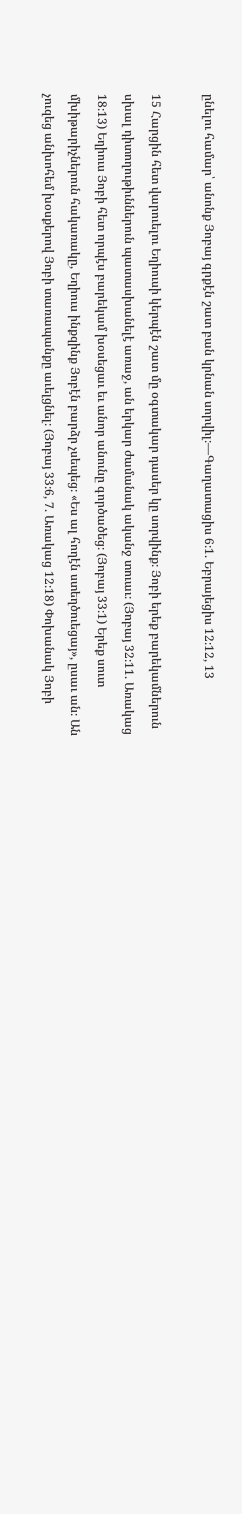ընելու համար՝ անոնք Յոբայ գրքէն շատ բան կրնան սորվիլ։—Գաղատացիս 6։1. Եբրայեցիս 12։12, 13

15 Հարցին հետ վարուելու Եղիուսի կերպէն շատ մը օգտակար դասեր կը սորվինք։ Յոբի երեք բարեկամներուն սխալ դիտողութիւններուն պատասխանելէ առաջ, ան երկար ժամանակ ականջ տուաւ։ (Յոբայ 32։11. Առակաց 18։13) Եղիուս Յոբի հետ որպէս բարեկամ խօսեցաւ եւ անոր անունը գործածեց։ (Յոբայ 33։1) Երեք սուտ մխիթարիչներուն հակառակը, Եղիուս ինքզինք Յոբէն բարձր չսեպեց։ «Ես ալ հողէն ստեղծուեցայ», ըսաւ ան։ Ան չուզեց անխոհեմ խօսքերով Յոբի տառապանքը աւելցնել։ (Յոբայ 33։6, 7. Առակաց 12։18) Փոխանակ Յոբի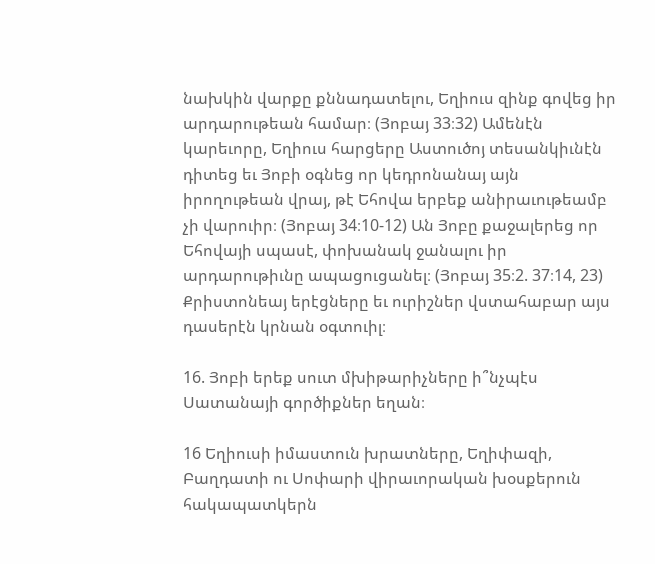նախկին վարքը քննադատելու, Եղիուս զինք գովեց իր արդարութեան համար։ (Յոբայ 33։32) Ամենէն կարեւորը, Եղիուս հարցերը Աստուծոյ տեսանկիւնէն դիտեց եւ Յոբի օգնեց որ կեդրոնանայ այն իրողութեան վրայ, թէ Եհովա երբեք անիրաւութեամբ չի վարուիր։ (Յոբայ 34։10-12) Ան Յոբը քաջալերեց որ Եհովայի սպասէ, փոխանակ ջանալու իր արդարութիւնը ապացուցանել։ (Յոբայ 35։2. 37։14, 23) Քրիստոնեայ երէցները եւ ուրիշներ վստահաբար այս դասերէն կրնան օգտուիլ։

16. Յոբի երեք սուտ մխիթարիչները ի՞նչպէս Սատանայի գործիքներ եղան։

16 Եղիուսի իմաստուն խրատները, Եղիփազի, Բաղդատի ու Սոփարի վիրաւորական խօսքերուն հակապատկերն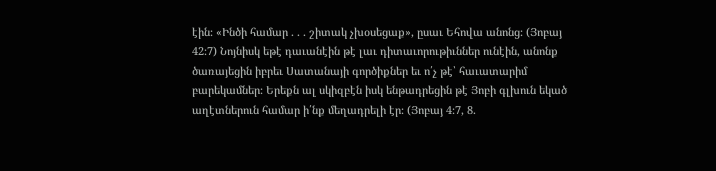էին։ «Ինծի համար . . . շիտակ չխօսեցաք», ըսաւ Եհովա անոնց։ (Յոբայ 42։7) Նոյնիսկ եթէ դաւանէին թէ լաւ դիտաւորութիւններ ունէին, անոնք ծառայեցին իբրեւ Սատանայի գործիքներ եւ ո՛չ թէ՝ հաւատարիմ բարեկամներ։ Երեքն ալ սկիզբէն իսկ ենթադրեցին թէ Յոբի գլխուն եկած աղէտներուն համար ի՛նք մեղադրելի էր։ (Յոբայ 4։7, 8.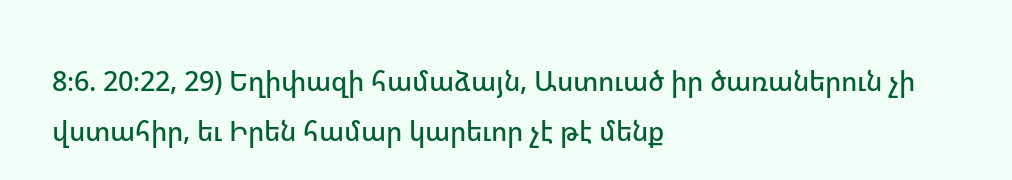8։6. 20։22, 29) Եղիփազի համաձայն, Աստուած իր ծառաներուն չի վստահիր, եւ Իրեն համար կարեւոր չէ թէ մենք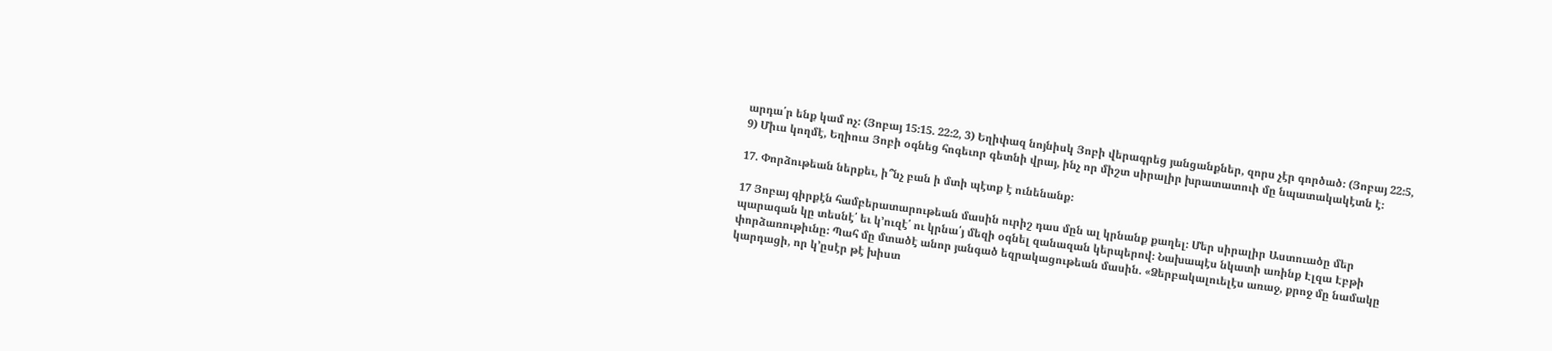արդա՛ր ենք կամ ոչ։ (Յոբայ 15։15. 22։2, 3) Եղիփազ նոյնիսկ Յոբի վերագրեց յանցանքներ, զորս չէր գործած։ (Յոբայ 22։5, 9) Միւս կողմէ, Եղիուս Յոբի օգնեց հոգեւոր գետնի վրայ, ինչ որ միշտ սիրալիր խրատատուի մը նպատակակէտն է։

17. Փորձութեան ներքեւ, ի՞նչ բան ի մտի պէտք է ունենանք։

17 Յոբայ գիրքէն համբերատարութեան մասին ուրիշ դաս մըն ալ կրնանք քաղել։ Մեր սիրալիր Աստուածը մեր պարագան կը տեսնէ՛ եւ կ’ուզէ՛ ու կրնա՛յ մեզի օգնել զանազան կերպերով։ Նախապէս նկատի առինք Էլզա Էբթի փորձառութիւնը։ Պահ մը մտածէ անոր յանգած եզրակացութեան մասին. «Ձերբակալուելէս առաջ, քրոջ մը նամակը կարդացի, որ կ’ըսէր թէ խիստ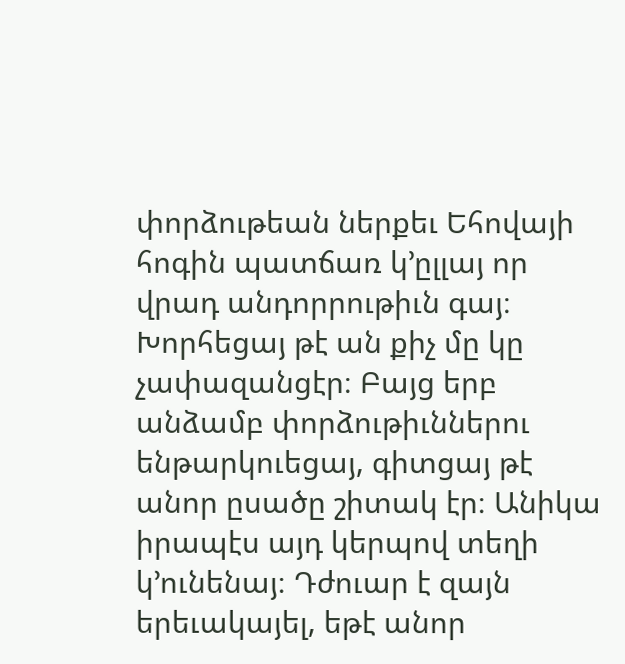փորձութեան ներքեւ Եհովայի հոգին պատճառ կ’ըլլայ որ վրադ անդորրութիւն գայ։ Խորհեցայ թէ ան քիչ մը կը չափազանցէր։ Բայց երբ անձամբ փորձութիւններու ենթարկուեցայ, գիտցայ թէ անոր ըսածը շիտակ էր։ Անիկա իրապէս այդ կերպով տեղի կ’ունենայ։ Դժուար է զայն երեւակայել, եթէ անոր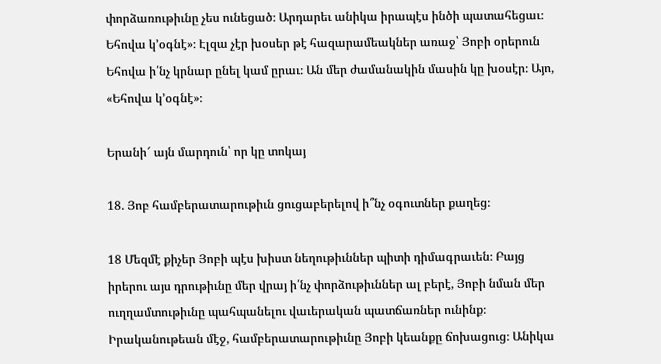փորձառութիւնը չես ունեցած։ Արդարեւ անիկա իրապէս ինծի պատահեցաւ։ Եհովա կ’օգնէ»։ Էլզա չէր խօսեր թէ հազարամեակներ առաջ՝ Յոբի օրերուն Եհովա ի՛նչ կրնար ընել կամ ըրաւ։ Ան մեր ժամանակին մասին կը խօսէր։ Այո, «Եհովա կ’օգնէ»։

Երանի՜ այն մարդուն՝ որ կը տոկայ

18. Յոբ համբերատարութիւն ցուցաբերելով ի՞նչ օգուտներ քաղեց։

18 Մեզմէ քիչեր Յոբի պէս խիստ նեղութիւններ պիտի դիմագրաւեն։ Բայց իրերու այս դրութիւնը մեր վրայ ի՛նչ փորձութիւններ ալ բերէ, Յոբի նման մեր ուղղամտութիւնը պահպանելու վաւերական պատճառներ ունինք։ Իրականութեան մէջ, համբերատարութիւնը Յոբի կեանքը ճոխացուց։ Անիկա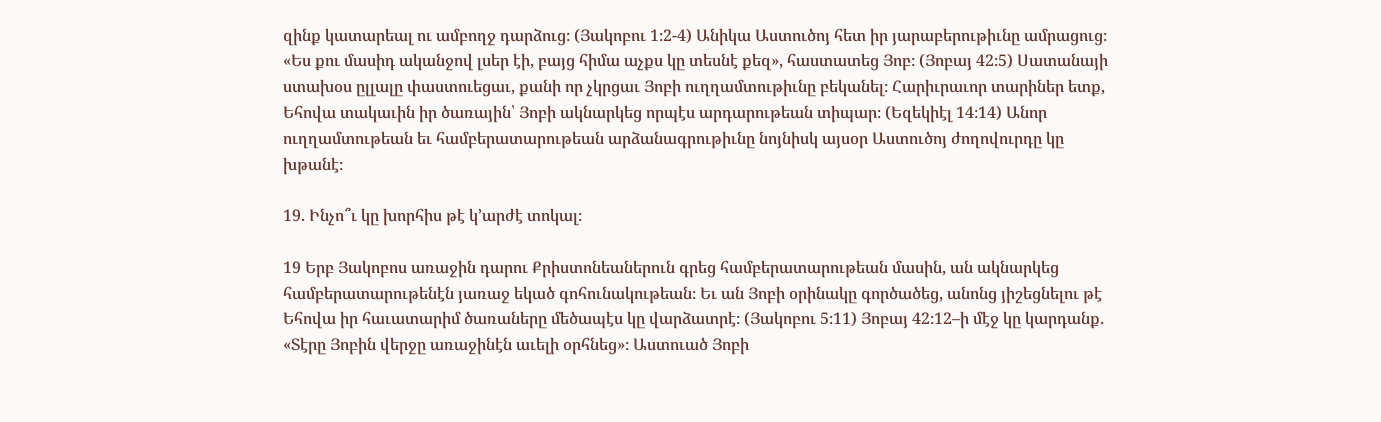զինք կատարեալ ու ամբողջ դարձուց։ (Յակոբու 1։2-4) Անիկա Աստուծոյ հետ իր յարաբերութիւնը ամրացուց։ «Ես քու մասիդ ականջով լսեր էի, բայց հիմա աչքս կը տեսնէ քեզ», հաստատեց Յոբ։ (Յոբայ 42։5) Սատանայի ստախօս ըլլալը փաստուեցաւ, քանի որ չկրցաւ Յոբի ուղղամտութիւնը բեկանել։ Հարիւրաւոր տարիներ ետք, Եհովա տակաւին իր ծառային՝ Յոբի ակնարկեց որպէս արդարութեան տիպար։ (Եզեկիէլ 14։14) Անոր ուղղամտութեան եւ համբերատարութեան արձանագրութիւնը նոյնիսկ այսօր Աստուծոյ ժողովուրդը կը խթանէ։

19. Ինչո՞ւ կը խորհիս թէ կ’արժէ տոկալ։

19 Երբ Յակոբոս առաջին դարու Քրիստոնեաներուն գրեց համբերատարութեան մասին, ան ակնարկեց համբերատարութենէն յառաջ եկած գոհունակութեան։ Եւ ան Յոբի օրինակը գործածեց, անոնց յիշեցնելու թէ Եհովա իր հաւատարիմ ծառաները մեծապէս կը վարձատրէ։ (Յակոբու 5։11) Յոբայ 42։12–ի մէջ կը կարդանք. «Տէրը Յոբին վերջը առաջինէն աւելի օրհնեց»։ Աստուած Յոբի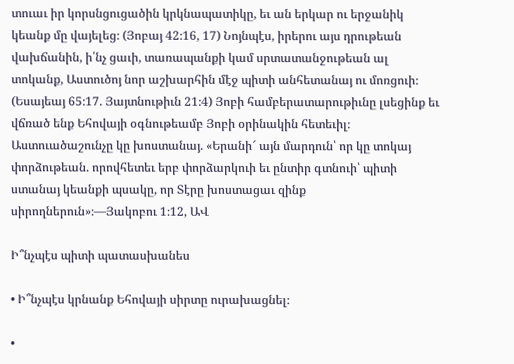տուաւ իր կորսնցուցածին կրկնապատիկը, եւ ան երկար ու երջանիկ կեանք մը վայելեց։ (Յոբայ 42։16, 17) Նոյնպէս, իրերու այս դրութեան վախճանին, ի՛նչ ցաւի, տառապանքի կամ սրտատանջութեան ալ տոկանք, Աստուծոյ նոր աշխարհին մէջ պիտի անհետանայ ու մոռցուի։ (Եսայեայ 65։17. Յայտնութիւն 21։4) Յոբի համբերատարութիւնը լսեցինք եւ վճռած ենք Եհովայի օգնութեամբ Յոբի օրինակին հետեւիլ։ Աստուածաշունչը կը խոստանայ. «Երանի՜ այն մարդուն՝ որ կը տոկայ փորձութեան. որովհետեւ երբ փորձարկուի եւ ընտիր գտնուի՝ պիտի ստանայ կեանքի պսակը, որ Տէրը խոստացաւ զինք սիրողներուն»։—Յակոբու 1։12, ԱՎ

Ի՞նչպէս պիտի պատասխանես

• Ի՞նչպէս կրնանք Եհովայի սիրտը ուրախացնել։

•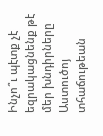Ինչո՞ւ պէտք չէ եզրակացնենք թէ մեր խնդիրները Աստուծոյ տհաճութեան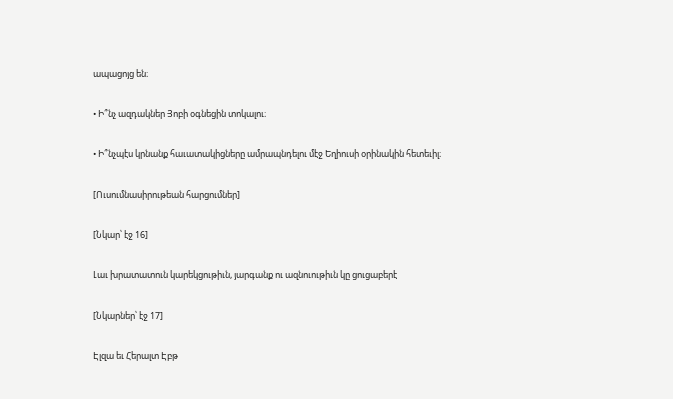ապացոյց են։

• Ի՞նչ ազդակներ Յոբի օգնեցին տոկալու։

• Ի՞նչպէս կրնանք հաւատակիցները ամրապնդելու մէջ Եղիուսի օրինակին հետեւիլ։

[Ուսումնասիրութեան հարցումներ]

[Նկար՝ էջ 16]

Լաւ խրատատուն կարեկցութիւն, յարգանք ու ազնուութիւն կը ցուցաբերէ

[Նկարներ՝ էջ 17]

Էլզա եւ Հերալտ Էբթ